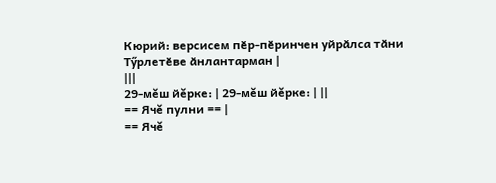Кюрий: версисем пӗр-пӗринчен уйрӑлса тӑни
Тӳрлетӗве ӑнлантарман |
|||
29-мĕш йĕрке: | 29-мĕш йĕрке: | ||
== Ячĕ пулни == |
== Ячĕ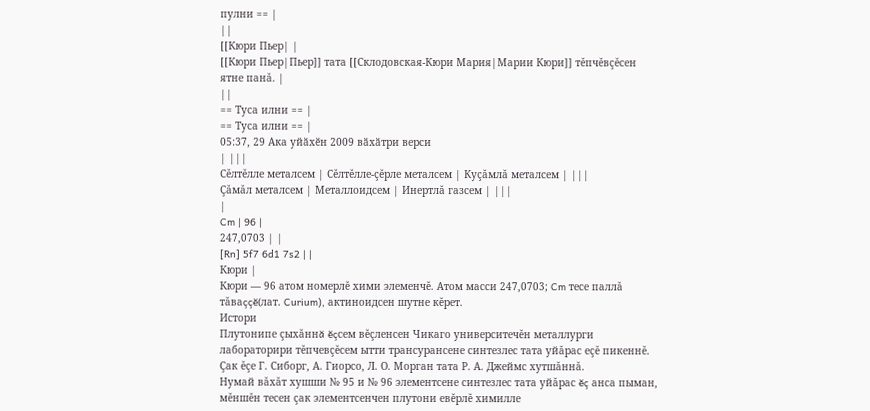пулни == |
||
[[Кюри Пьер| |
[[Кюри Пьер|Пьер]] тата [[Склодовская-Кюри Мария|Марии Кюри]] тĕпчĕвçĕсен ятне панă. |
||
== Туса илни == |
== Туса илни == |
05:37, 29 Ака уйӑхӗн 2009 вӑхӑтри верси
| |||
Сĕлтĕлле металсем | Сĕлтĕлле-çĕрле металсем | Куçăмлă металсем | |||
Çăмăл металсем | Металлоидсем | Инертлă газсем | |||
|
Cm | 96 |
247,0703 | |
[Rn] 5f7 6d1 7s2 | |
Кюри |
Кюри — 96 атом номерлĕ хими элеменчĕ. Атом масси 247,0703; Cm тесе паллă тăваççĕ(лат. Curium), актиноидсен шутне кĕрет.
Истори
Плутонипе çыхăннă ĕçсем вĕçленсен Чикаго университечĕн металлурги лабораторири тĕпчевçĕсем ытти трансурансене синтезлес тата уйăрас еçĕ пикеннĕ.
Çак ĕçе Г. Сиборг, А. Гиорсо, Л. О. Морган тата Р. А. Джеймс хутшăннă.
Нумай вăхăт хушши № 95 и № 96 элементсене синтезлес тата уйăрас ĕç анса пыман, мĕншĕн тесен çак элементсенчен плутони евĕрлĕ химилле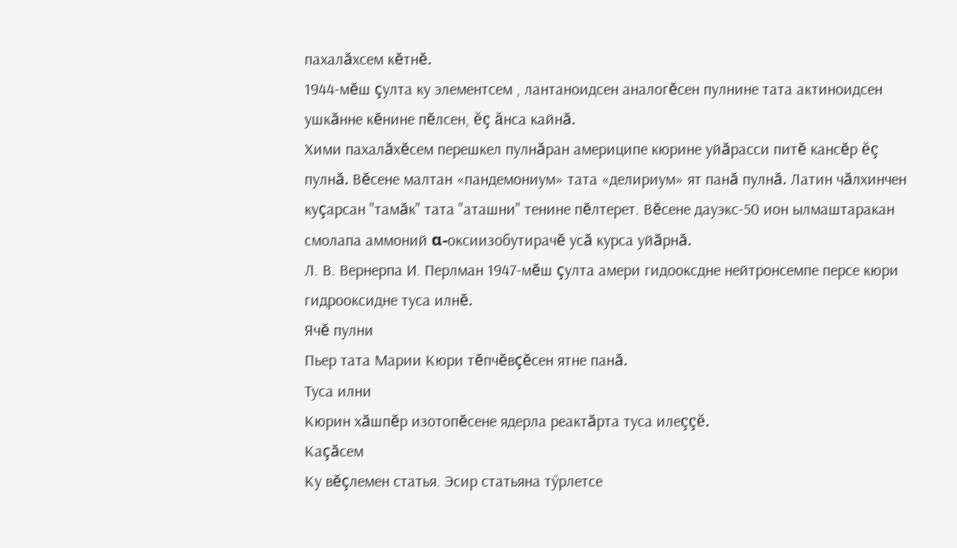пахалăхсем кĕтнĕ.
1944-мĕш çулта ку элементсем , лантаноидсен аналогĕсен пулнине тата актиноидсен ушкăнне кĕнине пĕлсен, ĕç ăнса кайнă.
Хими пахалăхĕсем перешкел пулнăран америципе кюрине уйăрасси питĕ кансĕр ĕç пулнă. Вĕсене малтан «пандемониум» тата «делириум» ят панă пулнă. Латин чăлхинчен куçарсан "тамăк" тата "аташни" тенине пĕлтерет. Вĕсене дауэкс-50 ион ылмаштаракан смолапа аммоний α-оксиизобутирачĕ усă курса уйăрнă.
Л. В. Вернерпа И. Перлман 1947-мĕш çулта амери гидооксдне нейтронсемпе персе кюри гидрооксидне туса илнĕ.
Ячĕ пулни
Пьер тата Марии Кюри тĕпчĕвçĕсен ятне панă.
Туса илни
Кюрин хăшпĕр изотопĕсене ядерла реактăрта туса илеççĕ.
Каçăсем
Ку вĕçлемен статья. Эсир статьяна тӳрлетсе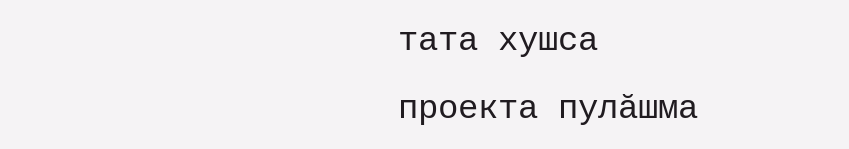тата хушса проекта пулăшма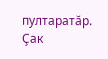пултаратăр. Çак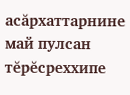асăрхаттарнине май пулсан тĕрĕсреххипе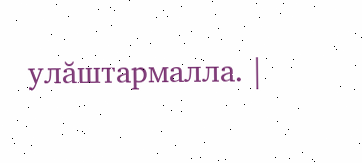улăштармалла. |